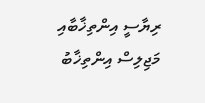ރިޔާސީ އިންތިޚާބާއި މަޖިލިސް އިންތިޚާބު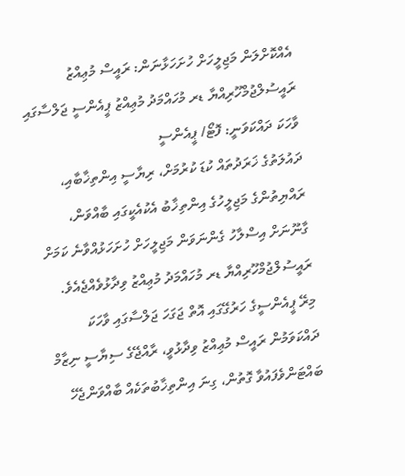އެއްކޮށްލަން މަޖިލީހަށް ހުށަހަޅާނަން: ރައީސް މުޢިއްޒު
ރައީސުލްޖުމްހޫރިއްޔާ ޑރ މުހައްމަދު މުޢިއްޒު ޕީއެންސީ ޖަލްސާގައި ވާހަކަ ދައްކަވަނީ: ފޮޓޯ/ ޕީއެންސީ
ދައުލަތުގެ ޚަރަދުތައް ކުޑަ ކުރުމަށް، ރިޔާސީ އިންތިޚާބާއި، ރައްޔިތުންގެ މަޖިލީހުގެ އިންތިޚާބު އެކުއެކީގައި ބާއްވަން، ގާނޫނަށް އިސްލާހު ގެންނަވަން މަޖިލީހަށް ހުށަހަޅުއްވާނެ ކަމަށް ރައީސުލްޖުމްހޫރިއްޔާ ޑރ މުހައްމަދު މުޢިއްޒު ވިދާޅުވެއްޖެއެވެ.
މިރޭ ޕީއެންސީގެ ހަރުގޭގައި އޮތް ޖަގަހަ ޖަލްސާގައި ވާހަކަ ދައްކަވަމުން ރައީސް މުޢިއްޒު ވިދާޅުވީ، ރާއްޖޭގެ ސިޔާސީ ނިޒާމް ބައްޓަންވެފައުވާ ގޮތުން، ގިނަ އިންތިޚާބުތަކެއް ބާއްވަންޖެހޭ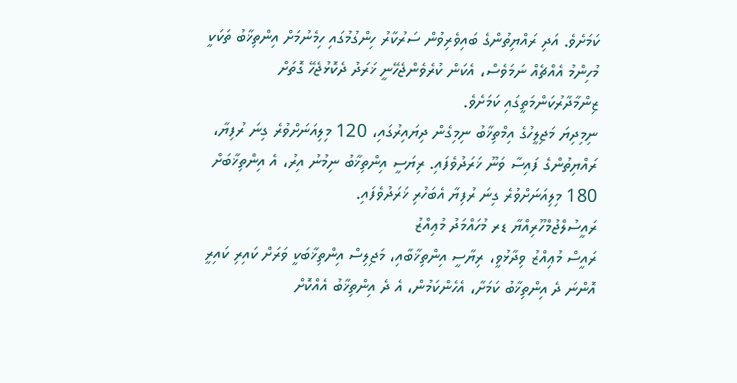ކަމަށެވެ. އަދި ރައްޔިތުންގެ ބައިވެރިވުން ސަރުކާރު ހިންގުމުގައި ހިމެނުމަށް އިންތިޚާބު ތަކަކީ މުހިންމު އެއްޗެއް ނަމަވެސް، އެކަން ކުރެވެންޖެހޭނީ ޚަރަދު ދެކޮޅުޖެހޭ ގޮތަށް ޒިންމާދާރުކަންމަތީގައި ކަމަށެވެ.
ނިމިދިޔަ މަޖިލީހުގެ އިމްތިޚާބު ނިމިގެން ދިޔައިރުގައި، 120 މިލިއަނަށްވުރެ ގިނަ ރުފިޔާ، ރައްޔިތުންގެ ފައިސާ ވަނޫ ޚަރަދުވެފައި. ރިޔަސީ އިންތިޚާބު ނިމުނު އިރު، އެ އިންތިޚާބަށް 180 މިލިއަނަށްވުރެ ގިނަ ރުފިޔާ އެބަހުރި ޚަރަދުވެފައި.
ރައީސުލްޖުމްހޫރިއްޔާ ޑރ މުހައްމަދު މުޢިއްޒު
ރައީސް މުޢިއްޒު ވިދާޅުވީ، ރިޔާސީ އިންތިޚާބާއި، މަޖިލިސް އިންތިޚާބަކީ ވަރަށް ކައިރި ކައިރީ އޮންނަ ދެ އިންތިޚާބު ކަމަށާ، އެހެންކަމުން، އެ ދެ އިންތިޚާބު އެއްކޮށް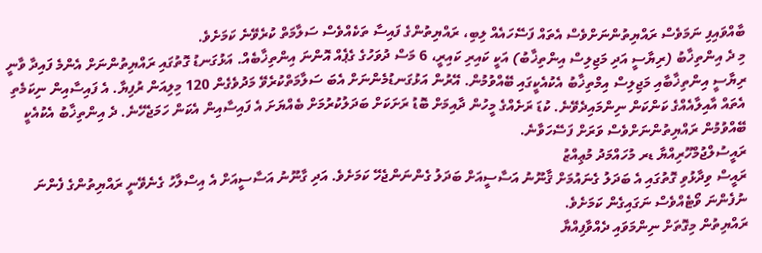ބާއްވައިފި ނަމަވެސް ރައްޔިތުންނަށްވެސް އެތައް ފަސޭހައެއް ލިބި، ރައްޔިތުންގެ ފައިސާ ތަކެއްވެސް ސަލާމަތް ކުރެވޭނެ ކަމަށެވެ.
މި ދެ އިންތިޚާބު (ރިޔާސީ އަދި މަޖިލިސް އިންތިޚާބު) އަކީ ކައިރި ކައިރީ، 6 މަސް ދުވަހުގެ ގެޕެއް އޮންނަ އިންތިޚާބެއް. އަޅުގަނޑު ގޮތުގައި ރައްޔިތުންނަށް އެންމެ ފައިދާ ވާނީ ރިޔާސީ އިންތިޚާބާއި މަޖިލިސް އިމްތިޚާބު އެކުއެކީގައި ބޭއްވުމުން. އޭރުން އަޅުގަނޑުމެންނަށް އެބަ ސަލާމަތްކުރެވޭ މަދުވެގެން 120 މިލިއަން ރުފިޔާ. އެ ފައިސާއިން ނިކަމެތި އެތައް އާއިލާއެއްގެ ކަންކަން ނިންމައިދެވޭނެ. ކުޑަ ރަށެއްގެ މީހުން ދާއިމަށް ބޮޑު ރަށަކަށް ބަދަލުކުރުމަށް ބެއްޔަށަ އެ ފައިސާއިން އެކަން ހަމަޖެހޭނެ. ދެ އިންތިޚާބު އެކުއެކީ ބޭއްވުމުން ރައްޔިތުންނަށްވެސް ވަރަށް ފަސޭހަވާނެ.
ރައީސުލްޖުމްހޫރިއްޔާ ޑރ މުހައްމަދު މުޢިއްޒު
ރައީސް ވިދާޅުވި ގޮތުގައި އެ ބަދަލު ގެނައުމަށް ޤާނޫނު އަސާސީއަށް ބަދަލު ގެންނަންޖެހޭ ކަމަށެވެ. އަދި ގާނޫނު އަސާސީއަށް އެ އިސްލާހު ގެނެވޭނީ ރައްޔިތުންގެ ފެންނަ ނުފެންނަ ވޯޓެއްވެސް ނަގައިގެން ކަމަށެވެ.
ރައްޔިތުން މިގޮތަށް ނިންމަވައި ދެއްވާފިއްޔާ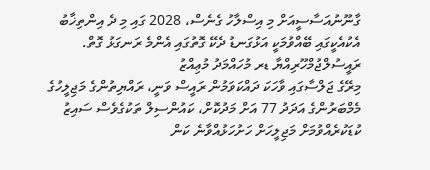ގާނޫނުއަސާސީއަށް މި އިސްލާހު ގެނެސް، 2028 ގައި މި ދެ އިންތިޚާބު އެކުއެކީގައި ބޭއްވުމަކީ އަޅުގަނޑު ދެކޭ ގޮތުގައި އެންމެ ރަނގަޅު ގޮތް.
ރައީސުލްޖުމްހޫރިއްޔާ ޑރ މުހައްމަދު މުޢިއްޒު
މިރޭގެ ޖަލްސާގައި ވާހަކަ ދައްކަވަމުން ރައީސް ވަނީ، ރައްޔިތުންގެ މަޖިލީހުގެ މެމްބަރުންގެ އަދަދު 77 އަށް މަދުކޮށް، ކައުންސިލް ތަކުގެވެސް ސައިޒު ކުޑަކުރެއްވުމަށް މަޖިލީހަށް ހަށުހަޅުއްވާނެ ކަން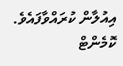އިއުލާން ކުރައްވާފައެވެ.
ކޮމެންޓް